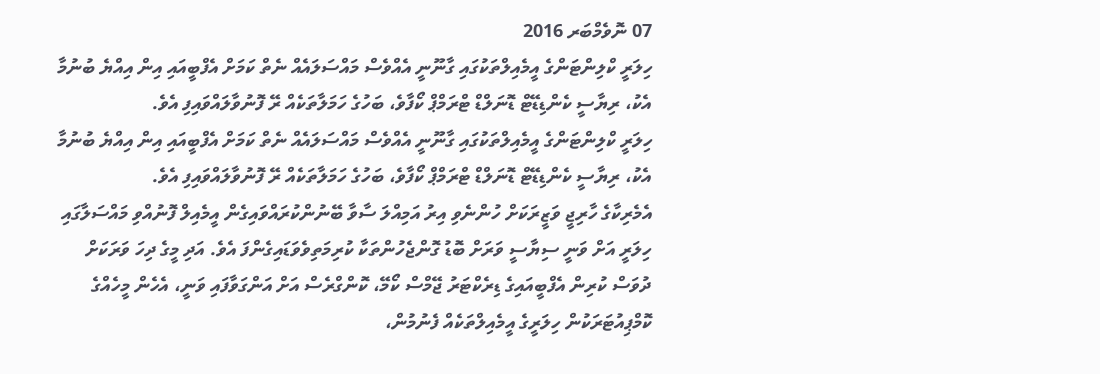07 ނޮވެމްބަރ 2016
ހިލަރީ ކްލިންޓަންގެ އީމެއިލްތަކުގައި ގާނޫނީ އެއްވެސް މައްސަލައެއް ނެތް ކަމަށް އެފްބީއައި އިން އިއްޔެ ބުނުމާ އެކު، ރިޔާސީ ކެންޑިޑޭޓް ޑޮނަލްޑް ޓްރަމްޕް ކޯފާވެ، ބަހުގެ ހަމަލާތަކެއް ރޭ ފޮނުވާލައްވައިފި އެވެ.
ހިލަރީ ކްލިންޓަންގެ އީމެއިލްތަކުގައި ގާނޫނީ އެއްވެސް މައްސަލައެއް ނެތް ކަމަށް އެފްބީއައި އިން އިއްޔެ ބުނުމާ އެކު، ރިޔާސީ ކެންޑިޑޭޓް ޑޮނަލްޑް ޓްރަމްޕް ކޯފާވެ، ބަހުގެ ހަމަލާތަކެއް ރޭ ފޮނުވާލައްވައިފި އެވެ.
އެމެރިކާގެ ހާރިޖީ ވަޒީރަކަށް ހުންނެވި އިރު އަމިއްލަ ސާވާ ބޭނުންކުރައްވައިގެން އީމެއިލް ފޮނުއްވި މައްސަލާގައި ހިލަރީ އަށް ވަނީ ސިޔާސީ ވަރަށް ބޮޑު ގޮންޖެހުންތަކާ ކުރިމަތިވެވަޑައިގެންފަ އެވެ. އަދި މީގެ ދިހަ ވަރަކަށް ދުވަސް ކުރިން އެފްބީއައިގެ ޑިރެކްޓަރު ޖޭމްސް ކޯމޭ، ކޮންގްރެސް އަށް އަންގަވާފައި ވަނީ، އެހެން މީހެއްގެ ކޮމްޕިއުޓަރަކުން ހިލަރީގެ އީމެއިލްތަކެއް ފެނުމުން،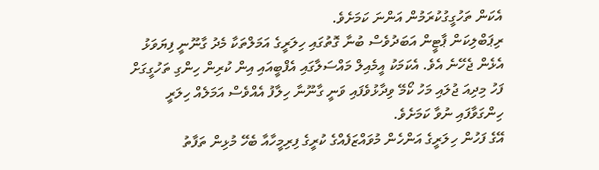އެކަން ތަހުގީގުކުރަމުން އަންނަ ކަމަށެވެ.
ރިޕަބްލިކަން ޕާޓީން އަބަދުވެސް ބުނާ ގޮތުގައި ހިލަރީގެ އަމަލްތަކާ މެދު ގާނޫނީ ފިޔަވަޅު އެޅެން ޖެހޭނެ އެވެ. އެކަމަކު އީމެއިލް މައްސަލާގައި އެފްބީއައި އިން ކުރިން ހިންގި ތަހުގީގަށް ފަހު މިދިއަ ޖުލައި މަހު ކޯމޭ ވިދާޅުވެފައި ވަނީ ގާނޫނާ ހިލާފު އެއްވެސް އަމަލެއް ހިލަރީ ހިންގަވާފައި ނުވާ ކަމަށެވެ.
އޭގެ ފަހުން ހިލަރީގެ އަންހެން މުވައްޒަފެއްގެ ކުރީގެ ފިރިމީހާއާ ބެހޭ މުޅިން ތަފާތު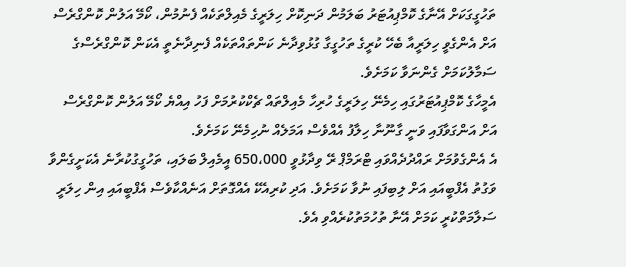ތަހުގީގަކަށް އޭނާގެ ކޮމްޕިއުޓަރު ބަލަމުން ދަނިކޮށް ހިލަރީގެ މެއިލްތަކެއް ފެނުމުން، ކޯމޭ އަލުން ކޮންގްރެސް އަށް އެންގެވީ ހިލަރީއާ ބެހޭ ކުރީގެ ތަހުގީގާ ގުޅުވިދާނެ ކަންތައްތަކެއް ފެނިދާނެތީ އެކަން ކޮންގްރެސްގެ ސަމާލުކަމަށް ގެންނަވާ ކަމަށެވެ.
އެމީހާގެ ކޮމްޕިއުޓަރުގައި ހިމެނޭ ހިލަރީގެ ހުރިހާ މެއިލްތައް ޗެކްކުރުމަށް ފަހު އިއްޔެ ކޯމޭ އަލުން ކޮންގްރެސް އަށް އަންގަވާފައި ވަނީ ގާނޫނާ ހިލާފު އެއްވެސް އަމަލެއް ނުހިމެނޭ ކަމަށެވެ.
އެ އެންގެވުމަށް ރައްދުދެއްވައި ޓްރަމްޕް ރޭ ވިދާޅުވީ 650،000 އީމެއިލް ބަލައި، ތަހުގީގުކުރާނެ އެކަށީގެންވާ ވަގުތު އެފްބީއައި އަށް ލިބިފައި ނުވާ ކަމަށެވެ. އަދި ކުރިއެކޭ އެއްގޮތަށް އަނެއްކާވެސް އެފްބީއައި އިން ހިލަރީ ސަލާމަތްކުރީ ކަމަށް އޭނާ ތުހުމަތުކުރެއްވި އެވެ.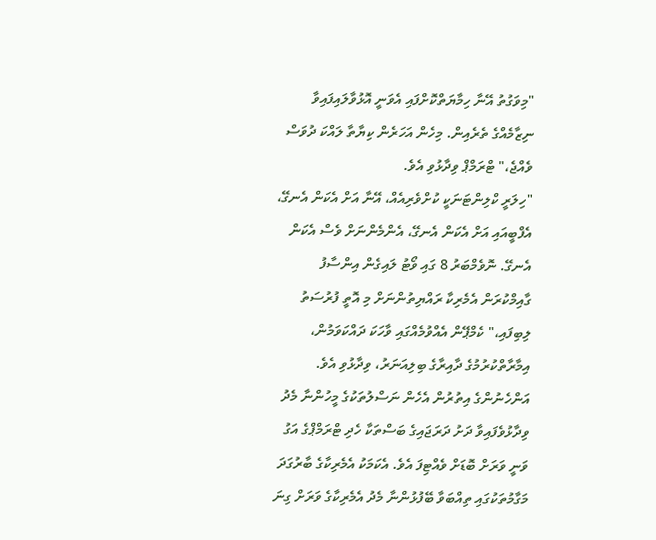"މިވަގުތު އޭނާ ހިމާޔަތްކޮށްފައި އެވަނީ އޮޅުވާލައިފައިވާ ނިޒާމެއްގެ ތެރެއިން. މިހެން އަހަރެން ކިޔާތާ ލައްކަ ދުވަސް ވެއްޖެ،" ޓްރަމްޕް ވިދާޅުވި އެވެ.
"ހިލަރީ ކްލިންޓަނަކީ ކުށްވެރިއެއް، އޭނާ އަށް އެކަން އެނގޭ، އެފްބީއައި އަށް އެކަން އެނގޭ، އެންމެންނަށް ވެސް އެކަން އެނގޭ. ނޮވެމްބަރު 8 ގައި ވޯޓު ލައިގެން އިންސާފު ގާއިމްކުރަން އެމެރިކާ ރައްޔިތުންނަށް މި އޮތީ ފުރުސަތު ލިބިފައި،" ކެމްޕޭން އެއްވުމެއްގައި ވާހަކަ ދައްކަވަމުން، އިމާރާތްކުރުމުގެ ދާއިރާގެ ބިލިއަނަރު، ވިދާޅުވި އެވެ.
އަންހެނުންގެ އިތުރުން އެހެން ނަސްލުތަކުގެ މީހުންނާ މެދު ވިދާޅުވެފައިވާ ދަށު ދަރަޖައިގެ ބަސްތަކާ ހެދި ޓްރަމްޕްގެ އަގު ވަނީ ވަރަށް ބޮޑަށް ވެއްޓިފަ އެވެ. އެކަމަކު އެމެރިކާގެ ބާރުގަދަ މަގާމުތަކުގައި ތިއްބަވާ ބޭފުޅުންނާ މެދު އެމެރިކާގެ ވަރަށް ގިނަ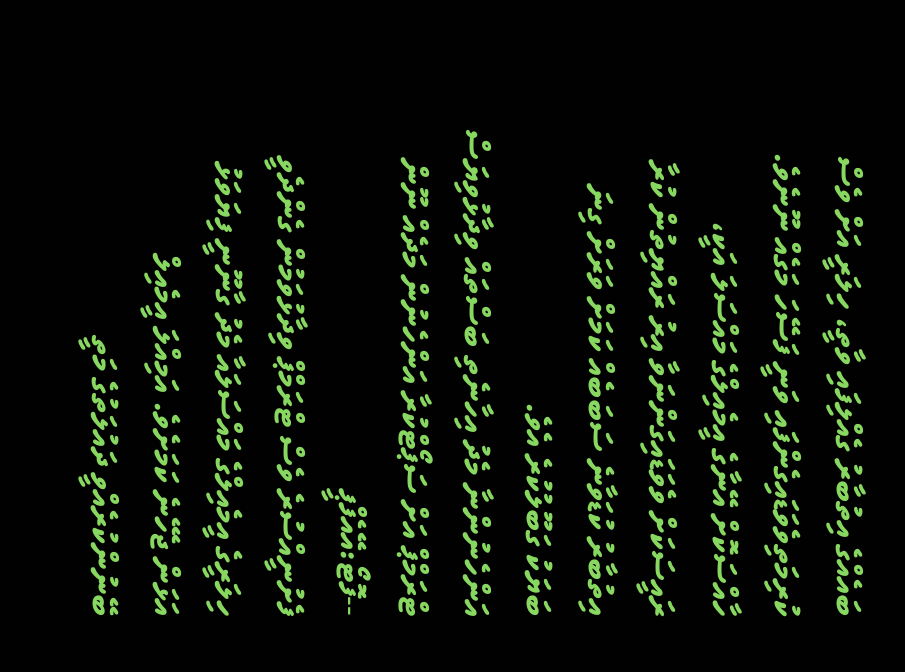ބައެއްގެ އިތުބާރު ގެއްލިފައި ވާތީ، ހިލަރީ އަށް ވެސް ކުރިމަތިވެވަޑައިގެންފައި ވަނީ ފަސޭހަ މަގެއް ނޫނެވެ. ހާއްސަކޮށް އޭނާގެ އީމެއިލްގެ މައްސަލަ އަކީ، ރައީސަކަށް ވެވަޑައިގަންނަވާ އިރު ރައްޔިތުން ކުރާ އިތުބާރު ކުޑަވާނެ ސަބަބެއް ކަމަށް ވަރަށް ގިނަ ބަޔަކު ގަބޫލުކުރެ އެވެ.
އަންހެނުންނާ މެދު އިހާނެތި ބަސްތައް ވިދާޅުވިޔަސް ޓްރަމްޕް އަށް ސަޕޯޓްކުރާ އަންހެނުން މަދެއް ނޫން --ފޮޓޯ:އޭއެފްޕީ
ފެށުނީއްސުރެ ވެސް ޓްރަމްޕް ވިދާޅުވަމުން ގެންދެވީ ހިލަރީގެ އީމެއިލްގެ މައްސަލައާ މެދު ގާނޫނީ ފިޔަވަޅު އަޅަން ޖެހޭނެ ކަމަށެވެ. އަމިއްލަ އީމެއިލް ބޭނުންކުރެއްވީ ދައުލަތުގެ މަތީ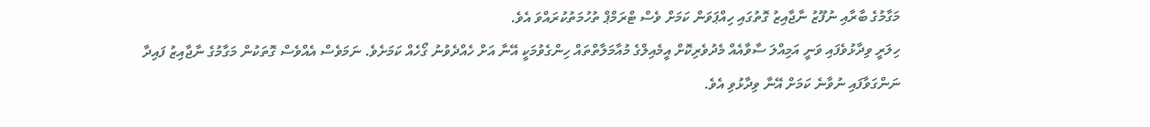މަގާމުގެ ބާރާއި ނުފޫޒު ނާޖާއިޒު ގޮތުގައި ހިއްޕަވަން ކަމަށް ވެސް ޓްރަމްޕް ތުހުމަތުކުރައްވަ އެވެ.
ހިލަރީ ވިދާޅުވެފައި ވަނީ އަމިއްލަ ސާވާއެއް މެދުވެރިކޮށް އީމެއިލްގެ މުއާމަލާތްތައް ހިންގެވުމަކީ އޭނާ އަށް ހެއްދެވުނު ގޯހެއް ކަމަށެވެ. ނަމަވެސް އެއްވެސް ގޮތަކުން މަގާމުގެ ނާޖާއިޒު ފައިދާ ނަންގަވާފައި ނުވާނެ ކަމަށް އޭނާ ވިދާޅުވި އެވެ.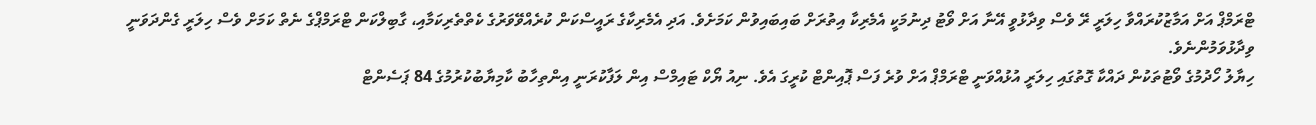ޓްރަމްޕް އަށް އަމާޒުކުރައްވާ ހިލަރީ ރޭ ވެސް ވިދާޅުވީ އޭނާ އަށް ވޯޓު ދިނުމަކީ އެމެރިކާ އިތުރަށް ބައިބައިވުން ކަމަށެވެ. އަދި އެމެރިކާގެ ރައީސްކަން ކުރެއްވޭވަރުގެ ކެތްތެރިކަމާއި، ގާބިލްކަން ޓްރަމްޕްގެ ނެތް ކަމަށް ވެސް ހިލަރީ ގެންދަވަނީ ވިދާޅުވަމުންނެވެ.
ހިޔާލު ހޯދުމުގެ ވޯޓުތަކުން ދައްކާ ގޮތުގައި ހިލަރީ އުޅުއްވަނީ ޓްރަމްޕް އަށް ވުރެ ފަސް ޕޮއިންޓް ކުރީގަ އެވެ. ނިއު ޔޯކް ޓައިމްސް އިން ލަފާކުރަނީ އިންތިހާބު ކާމިޔާބުކުރުމުގެ 84 ޕަސެންޓް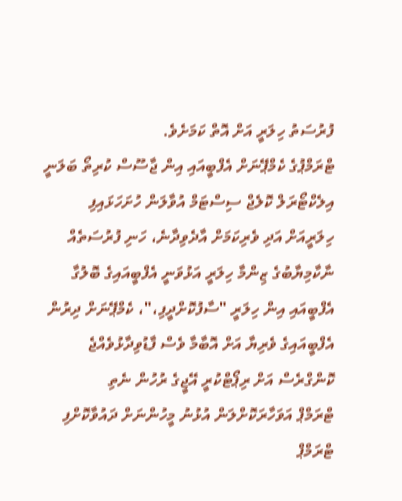ފުރުސަތު ހިލަރީ އަށް އޮތް ކަމަށެވެ.
ޓްރަމްޕުގެ ކެމްޕޭނަށް އެފްބީއައި އިން ޖާސޫސް ކުރިތޯ ބަލަނީ
އިލެކްޓޯރަލް ކޮލެޖް ސިސްޓަމް އުވާލަން ހުށަހަޅައިފި
ހިލަރީއަށް އަދި ވެރިކަމަށް އާދެވިދާނެ، ހަނި ފުރުސަތެއް
ނާކާމިޔާބުގެ ޒިންމާ ހިލަރީ އަޅުވަނީ އެފްބީއައިގެ ބޮލުގާ
އެފްބީއައި އިން ހިލަރީ "ސާފުކޮށްދީފި،"، ކެމްޕޭނަށް ދިރުން
އެފްބީއައިގެ ވެރިޔާ އަށް އޮބާމާ ވެސް ފާޑުވިދާޅުވެއްޖެ
ކޮންގްރެސް އަށް ރިޕޯޓްކުރީ އޭޖީގެ ރުހުން ނެތި
ޓްރަމްޕް އަވަހާރަކޮށްލަން އުޅުނު މީހުންނަށް ދައުވާކޮށްފި
ޓްރަމްޕް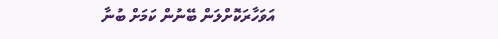އަވަހާރަކޮށްލަން ބޭނުން ކަމަށް ބުނާ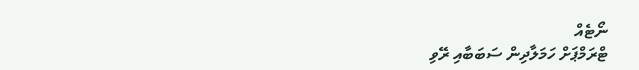ނޯޓެއް
ޓްރަމްޕަށް ހަމަލާދިން ސަބަބާއި ރޭވި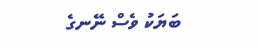ބަޔަކު ވެސް ނޭނގެ